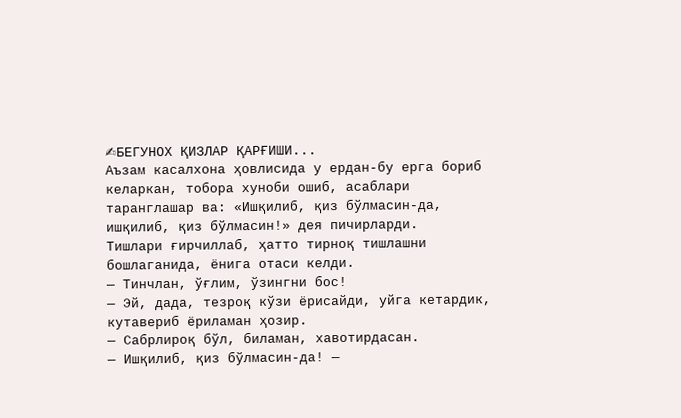✍БЕГУНОХ ҚИЗЛАР ҚАРҒИШИ...
Аъзам касалхона ҳовлисида у ердан-бу ерга бориб келаркан, тобора хуноби ошиб, асаблари таранглашар ва: «Ишқилиб, қиз бўлмасин-да, ишқилиб, қиз бўлмасин!» дея пичирларди.
Тишлари ғирчиллаб, ҳатто тирноқ тишлашни бошлаганида, ёнига отаси келди.
— Тинчлан, ўғлим, ўзингни бос!
— Эй, дада, тезроқ кўзи ёрисайди, уйга кетардик, кутавериб ёриламан ҳозир.
— Сабрлироқ бўл, биламан, хавотирдасан.
— Ишқилиб, қиз бўлмасин-да! —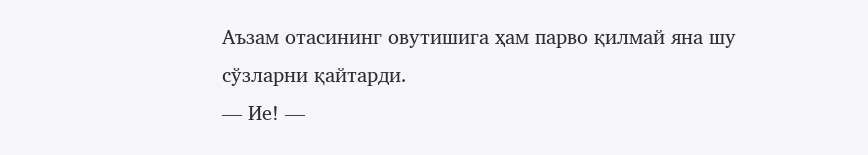Аъзам отасининг овутишига ҳам парво қилмай яна шу сўзларни қайтарди.
— Ие! —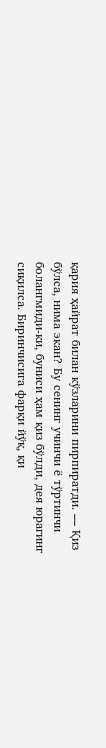қария ҳайрат билан кўзларини пирпиратди. — Қиз бўлса, нима экан? Бу сенинг учинчи ё тўртинчи болангмиди-ки, буниси ҳам қиз бўлди, дея юрагинг сиқилса. Биринчисига фарқи йўқ, қи